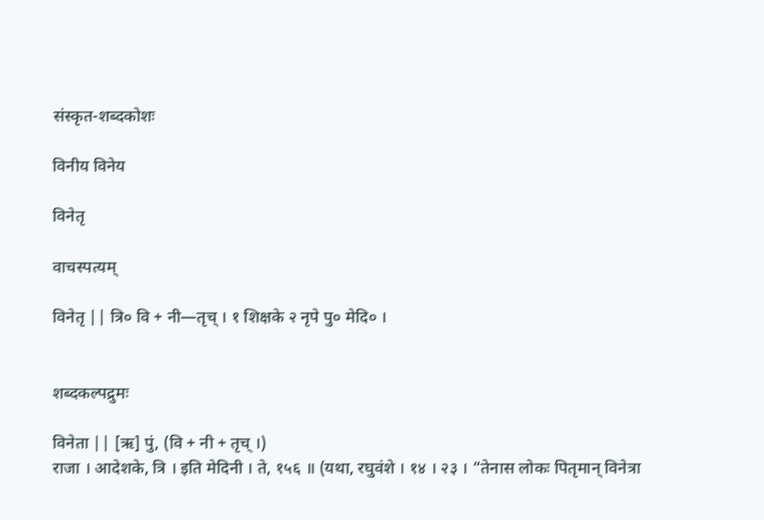संस्कृत-शब्दकोशः

विनीय विनेय

विनेतृ

वाचस्पत्यम्

विनेतृ || त्रि० वि + नी—तृच् । १ शिक्षके २ नृपे पु० मेदि० ।


शब्दकल्पद्रुमः

विनेता || [ऋ] पुं, (वि + नी + तृच् ।)
राजा । आदेशके, त्रि । इति मेदिनी । ते, १५६ ॥ (यथा, रघुवंशे । १४ । २३ । “तेनास लोकः पितृमान् विनेत्रा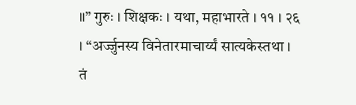॥” गुरुः । शिक्षकः । यथा, महाभारते । ११ । २६ । “अर्ज्जुनस्य विनेतारमाचार्य्यं सात्यकेस्तथा । तं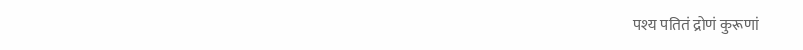पश्य पतितं द्रोणं कुरूणां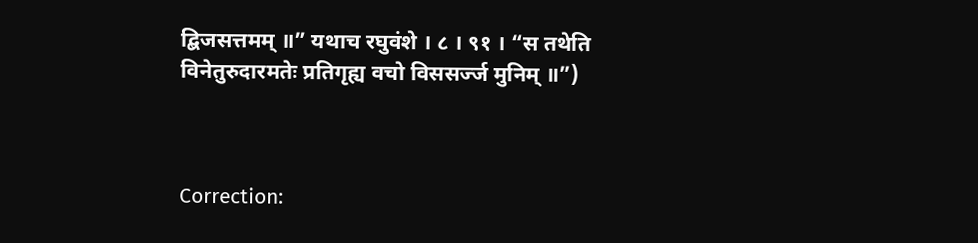द्बिजसत्तमम् ॥” यथाच रघुवंशे । ८ । ९१ । “स तथेति विनेतुरुदारमतेः प्रतिगृह्य वचो विससर्ज्ज मुनिम् ॥”)



Correction: